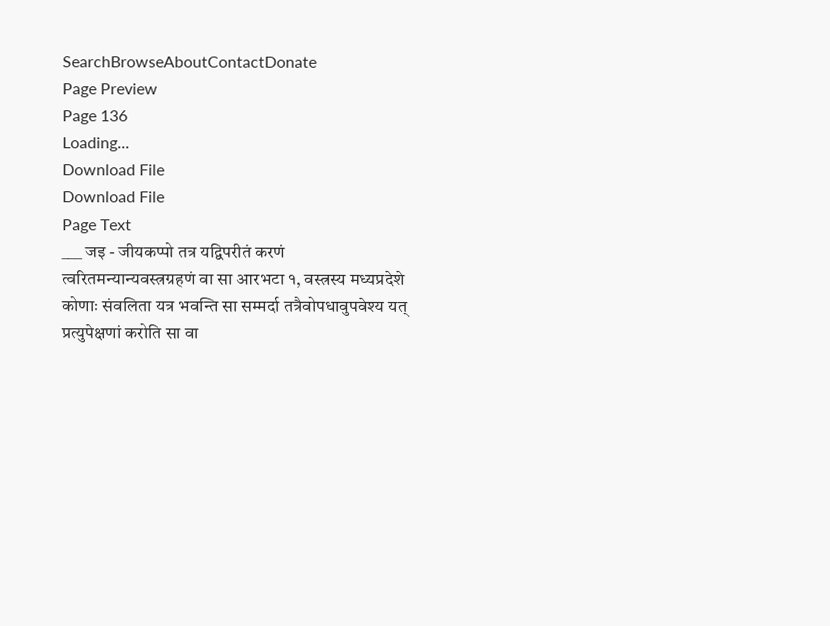SearchBrowseAboutContactDonate
Page Preview
Page 136
Loading...
Download File
Download File
Page Text
___ जइ - जीयकप्पो तत्र यद्विपरीतं करणं त्वरितमन्यान्यवस्त्रग्रहणं वा सा आरभटा १, वस्त्रस्य मध्यप्रदेशे कोणाः संवलिता यत्र भवन्ति सा सम्मर्दा तत्रैवोपधावुपवेश्य यत् प्रत्युपेक्षणां करोति सा वा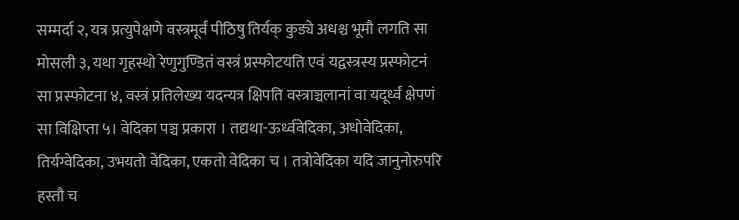सम्मर्दा २, यत्र प्रत्युपेक्षणे वस्त्रमूर्वं पीठिषु तिर्यक् कुड्ये अधश्च भूमौ लगति सा मोसली ३, यथा गृहस्थो रेणुगुण्डितं वस्त्रं प्रस्फोटयति एवं यद्वस्त्रस्य प्रस्फोटनं सा प्रस्फोटना ४, वस्त्रं प्रतिलेख्य यदन्यत्र क्षिपति वस्त्राञ्चलानां वा यदूर्ध्वं क्षेपणं सा विक्षिप्ता ५। वेदिका पञ्च प्रकारा । तद्यथा-ऊर्ध्ववेदिका, अधोवेदिका, तिर्यग्वेदिका, उभयतो वेदिका, एकतो वेदिका च । तत्रोवेदिका यदि जानुनोरुपरि हस्तौ च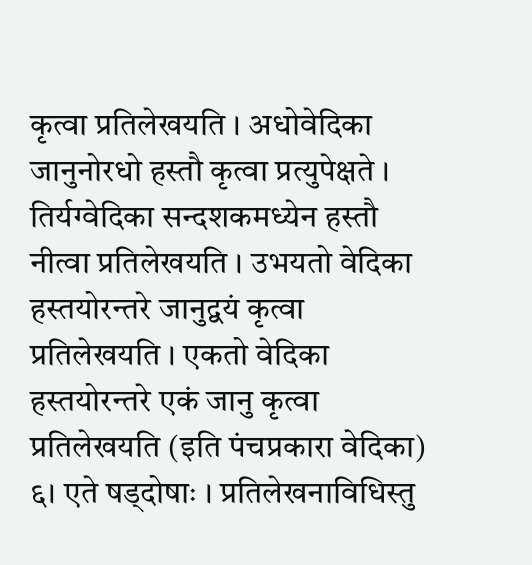कृत्वा प्रतिलेखयति । अधोवेदिका जानुनोरधो हस्तौ कृत्वा प्रत्युपेक्षते । तिर्यग्वेदिका सन्दशकमध्येन हस्तौ नीत्वा प्रतिलेखयति । उभयतो वेदिका हस्तयोरन्तरे जानुद्वयं कृत्वा प्रतिलेखयति । एकतो वेदिका हस्तयोरन्तरे एकं जानु कृत्वा प्रतिलेखयति (इति पंचप्रकारा वेदिका) ६। एते षड्दोषाः । प्रतिलेखनाविधिस्तु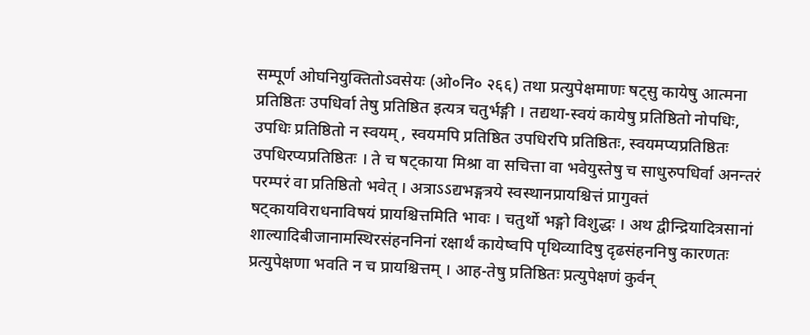सम्पूर्ण ओघनियुक्तितोऽवसेयः (ओ०नि० २६६) तथा प्रत्युपेक्षमाणः षट्सु कायेषु आत्मना प्रतिष्ठितः उपधिर्वा तेषु प्रतिष्ठित इत्यत्र चतुर्भङ्गी । तद्यथा-स्वयं कायेषु प्रतिष्ठितो नोपधिः, उपधिः प्रतिष्ठितो न स्वयम् , स्वयमपि प्रतिष्ठित उपधिरपि प्रतिष्ठितः, स्वयमप्यप्रतिष्ठितः उपधिरप्यप्रतिष्ठितः । ते च षट्काया मिश्रा वा सचित्ता वा भवेयुस्तेषु च साधुरुपधिर्वा अनन्तरं परम्परं वा प्रतिष्ठितो भवेत् । अत्राऽऽद्यभङ्गत्रये स्वस्थानप्रायश्चित्तं प्रागुक्तं षट्कायविराधनाविषयं प्रायश्चित्तमिति भावः । चतुर्थो भङ्गो विशुद्धः । अथ द्वीन्द्रियादित्रसानां शाल्यादिबीजानामस्थिरसंहननिनां रक्षार्थं कायेष्वपि पृथिव्यादिषु दृढसंहननिषु कारणतः प्रत्युपेक्षणा भवति न च प्रायश्चित्तम् । आह-तेषु प्रतिष्ठितः प्रत्युपेक्षणं कुर्वन्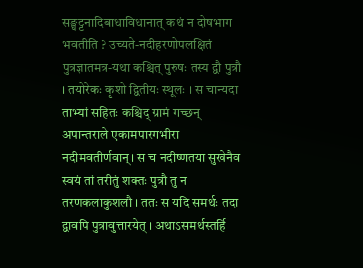सङ्घट्टनादिबाधाविधानात् कथं न दोषभाग भवतीति ? उच्यते-नदीहरणोपलक्षितं पुत्रज्ञातमत्र-यथा कश्चित् पुरुषः तस्य द्वौ पुत्रौ । तयोरेकः कृशो द्वितीयः स्थूलः । स चान्यदा ताभ्यां सहितः कश्चिद् ग्रामं गच्छन् अपान्तराले एकामपारगभीरा नदीमवतीर्णवान्। स च नदीष्णतया सुखेनैव स्वयं तां तरीतुं शक्तः पुत्रौ तु न तरणकलाकुशलौ । ततः स यदि समर्थः तदा द्वावपि पुत्रावुत्तारयेत् । अथाऽसमर्थस्तर्हि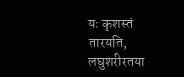यः कृशस्तं तारयति, लघुशरीरतया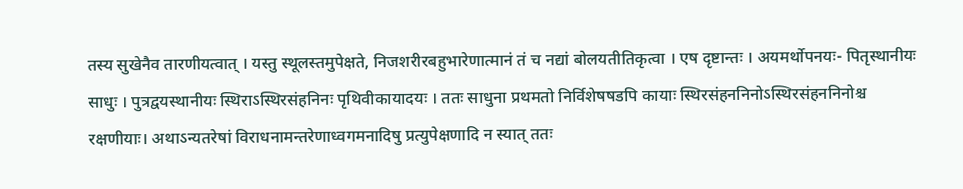तस्य सुखेनैव तारणीयत्वात् । यस्तु स्थूलस्तमुपेक्षते, निजशरीरबहुभारेणात्मानं तं च नद्यां बोलयतीतिकृत्वा । एष दृष्टान्तः । अयमर्थोपनयः- पितृस्थानीयः साधुः । पुत्रद्वयस्थानीयः स्थिराऽस्थिरसंहनिनः पृथिवीकायादयः । ततः साधुना प्रथमतो निर्विशेषषडपि कायाः स्थिरसंहननिनोऽस्थिरसंहननिनोश्च रक्षणीयाः। अथाऽन्यतरेषां विराधनामन्तरेणाध्वगमनादिषु प्रत्युपेक्षणादि न स्यात् ततः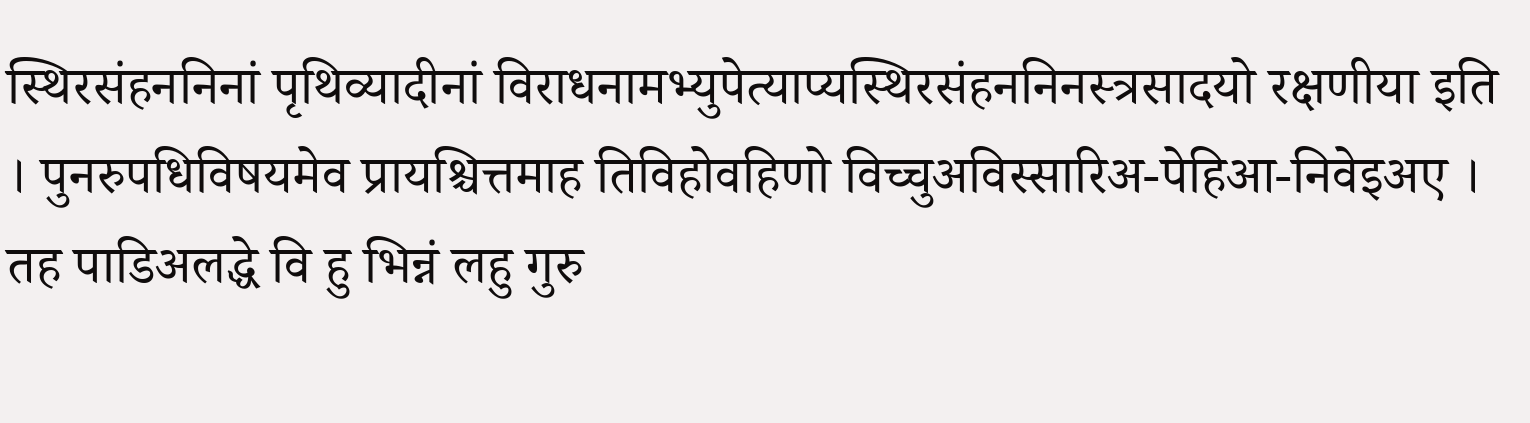स्थिरसंहननिनां पृथिव्यादीनां विराधनामभ्युपेत्याप्यस्थिरसंहननिनस्त्रसादयो रक्षणीया इति । पुनरुपधिविषयमेव प्रायश्चित्तमाह तिविहोवहिणो विच्चुअविस्सारिअ-पेहिआ-निवेइअए । तह पाडिअलद्धे वि हु भिन्नं लहु गुरु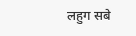लहुग सबे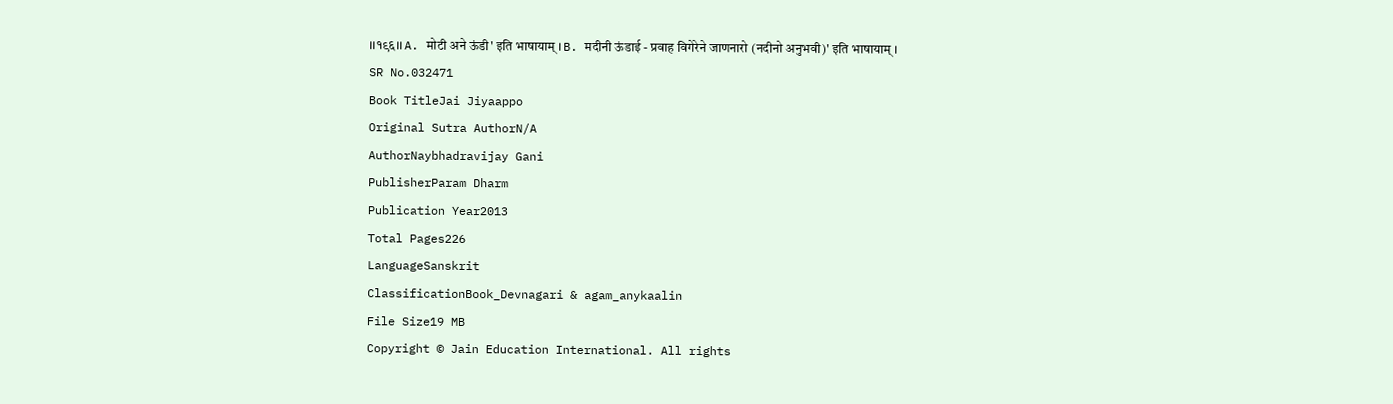।।१९६।। A. मोटी अने ऊंडी' इति भाषायाम् । B. मदीनी ऊंडाई - प्रवाह विगेरेने जाणनारो (नदीनो अनुभवी)' इति भाषायाम् ।
SR No.032471
Book TitleJai Jiyaappo
Original Sutra AuthorN/A
AuthorNaybhadravijay Gani
PublisherParam Dharm
Publication Year2013
Total Pages226
LanguageSanskrit
ClassificationBook_Devnagari & agam_anykaalin
File Size19 MB
Copyright © Jain Education International. All rights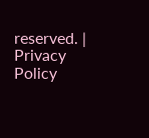reserved. | Privacy Policy